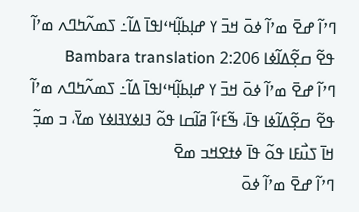ߣߴߊ߬ ߝߐ߫ ߘߴߊ߬ ߦߋ߫ ߞߏ߫ ߌ ߝߊ߲ߕߊ߲߬ߞߵߊߟߊ߫ ߡߊ߬߸ ߖߘߍ߬ߤߣߍ ߘߴߊ߬ ߟߐ߬ ߛߐ߲߬ߡߊ߬ߦߊ 2:206 Bambara translation
ߣߴߊ߬ ߝߐ߫ ߘߴߊ߬ ߦߋ߫ ߞߏ߫ ߌ ߝߊ߲ߕߊ߲߬ߞߵߊߟߊ߫ ߡߊ߬߸ ߖߘߍ߬ߤߣߍ ߘߴߊ߬ ߟߐ߬ ߛߐ߲߬ߡߊ߬ߦߊ ߟߊ߫، ߒ߬ߓߵߊ߬ ߥߊ߬ߛߊ ߟߋ߬ ߔߊߦߌߔߊߦߌ ߘߌ߫، ߏ ߘߏ߲߬ ߞߊ߫ ߖߎ߯ߓߊ ߟߋ߬ ߟߊ߫ ߦߙߐߞߏ ߘߐ߫
ߣߴߊ߬ ߝߐ߫ ߘߴߊ߬ ߦߋ߫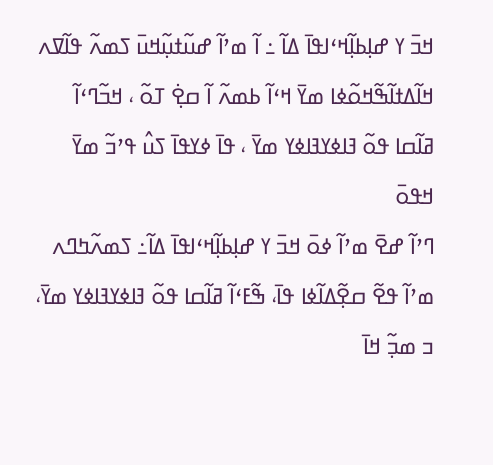ߞߏ߫ ߌ ߝߊ߲ߕߊ߲߬ߞߵߊߟߊ߫ ߡߊ߬ ߸ ߊ߬ ߘߴߊ߬ ߝߎ߬ߙߎ߲߬ߞߎ߫ ߖߘߍ߬ ߟߊ߬ߜߍ ߞߊ߬ߡߙߊ߬ߒ߬ߞߋ߬ߦߊ ߘߌ߫ ߞߵߊ߬ ߕߘߍ߬ ߊ߬ ߛߐ߲߭ ߠߋ߬ ، ߞߏ߬ߣߵߊ߬ ߥߊ߬ߛߊ ߟߋ߬ ߔߊߦߌߔߊߦߌ ߘߌ߫ ، ߟߊ߫ ߦߌߟߊ߫ ߖߎ߮ ߟߴߏ߬ ߘߌ߫ ߞߟߋ߫
ߣߴߊ߬ ߝߐ߫ ߘߴߊ߬ ߦߋ߫ ߞߏ߫ ߌ ߝߊ߲ߕߊ߲߬ߞߵߊߟߊ߫ ߡߊ߬߸ ߖߘߍ߬ߤߣߍ ߘߴߊ߬ ߟߐ߬ ߛߐ߲߬ߡߊ߬ߦߊ ߟߊ߫، ߒ߬ߓߵߊ߬ ߥߊ߬ߛߊ ߟߋ߬ ߔߊߦߌߔߊߦߌ ߘߌ߫، ߏ ߘߏ߲߬ ߞߊ߫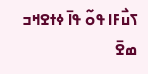ߖߎ߯ߓߊ ߟߋ߬ ߟߊ߫ ߦߙߐߞߏ ߘߐ߫